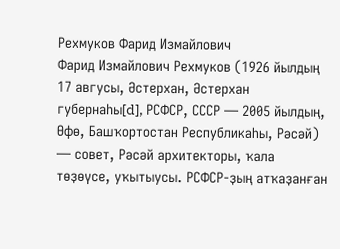Рехмуков Фарид Измайлович
Фарид Измайлович Рехмуков (1926 йылдың 17 авгусы, Әстерхан, Әстерхан губернаһы[d], РСФСР, СССР — 2005 йылдың, Өфө, Башҡортостан Республикаhы, Рәсәй) — совет, Рәсәй архитекторы, ҡала төҙөүсе, уҡытыусы. РСФСР-ҙың атҡаҙанған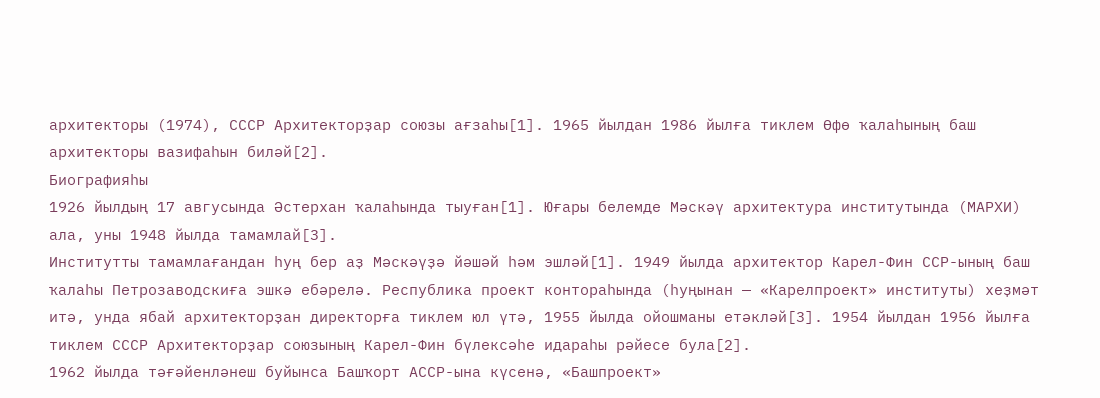архитекторы (1974), СССР Архитекторҙар союзы ағзаһы[1]. 1965 йылдан 1986 йылға тиклем Өфө ҡалаһының баш архитекторы вазифаһын биләй[2].
Биографияһы
1926 йылдың 17 авгусында Әстерхан ҡалаһында тыуған[1]. Юғары белемде Мәскәү архитектура институтында (МАРХИ) ала, уны 1948 йылда тамамлай[3].
Институтты тамамлағандан һуң бер аҙ Мәскәүҙә йәшәй һәм эшләй[1]. 1949 йылда архитектор Карел-Фин ССР-ының баш ҡалаһы Петрозаводскиға эшкә ебәрелә. Республика проект контораһында (һуңынан — «Карелпроект» институты) хеҙмәт итә, унда ябай архитекторҙан директорға тиклем юл үтә, 1955 йылда ойошманы етәкләй[3]. 1954 йылдан 1956 йылға тиклем СССР Архитекторҙар союзының Карел-Фин бүлексәһе идараһы рәйесе була[2].
1962 йылда тәғәйенләнеш буйынса Башҡорт АССР-ына күсенә, «Башпроект»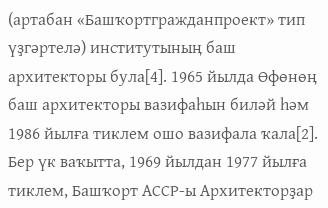(артабан «Башҡортгражданпроект» тип үҙгәртелә) институтының баш архитекторы була[4]. 1965 йылда Өфөнөң баш архитекторы вазифаһын биләй һәм 1986 йылға тиклем ошо вазифала ҡала[2]. Бер үк ваҡытта, 1969 йылдан 1977 йылға тиклем, Башҡорт АССР-ы Архитекторҙар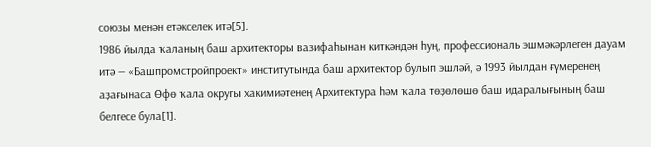союзы менән етәкселек итә[5].
1986 йылда ҡаланың баш архитекторы вазифаһынан киткәндән һуң, профессиональ эшмәкәрлеген дауам итә — «Башпромстройпроект» институтында баш архитектор булып эшләй, ә 1993 йылдан ғүмеренең аҙағынаса Өфө ҡала округы хакимиәтенең Архитектура һәм ҡала төҙөлөшө баш идаралығының баш белгесе була[1].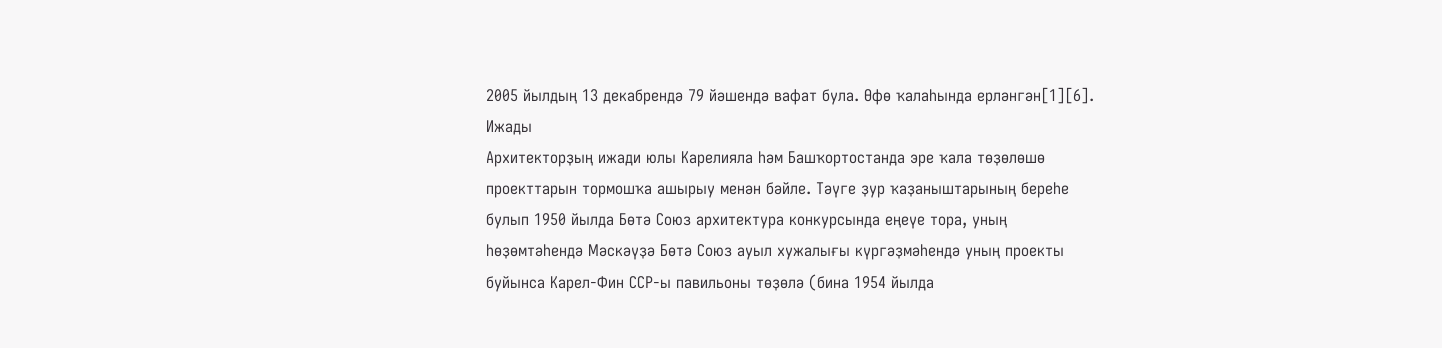2005 йылдың 13 декабрендә 79 йәшендә вафат була. Өфө ҡалаһында ерләнгән[1][6].
Ижады
Архитекторҙың ижади юлы Карелияла һәм Башҡортостанда эре ҡала төҙөлөшө проекттарын тормошҡа ашырыу менән бәйле. Тәүге ҙур ҡаҙаныштарының береһе булып 1950 йылда Бөтә Союз архитектура конкурсында еңеүе тора, уның һөҙөмтәһендә Мәскәүҙә Бөтә Союз ауыл хужалығы күргәҙмәһендә уның проекты буйынса Карел-Фин ССР-ы павильоны төҙөлә (бина 1954 йылда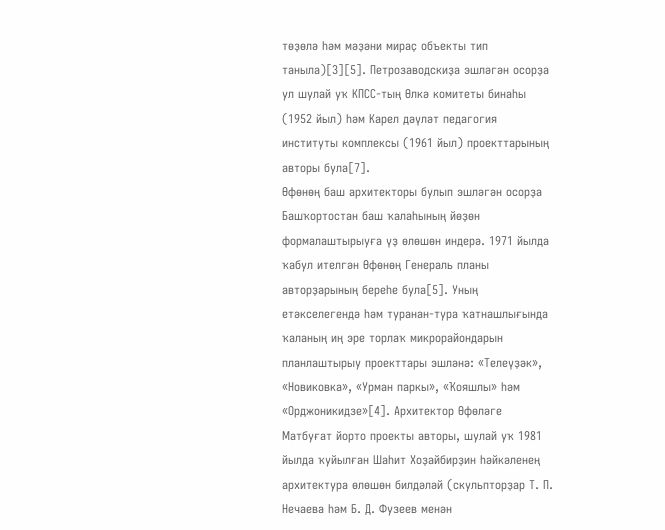төҙөлә һәм мәҙәни мираҫ объекты тип таныла)[3][5]. Петрозаводскиҙа эшләгән осорҙа ул шулай уҡ КПСС-тың Өлкә комитеты бинаһы (1952 йыл) һәм Карел дәүләт педагогия институты комплексы (1961 йыл) проекттарының авторы була[7].
Өфөнөң баш архитекторы булып эшләгән осорҙа Башҡортостан баш ҡалаһының йөҙөн формалаштырыуға үҙ өлөшөн индерә. 1971 йылда ҡабул ителгән Өфөнөң Генераль планы авторҙарының береһе була[5]. Уның етәкселегендә һәм туранан-тура ҡатнашлығында ҡаланың иң эре торлаҡ микрорайондарын планлаштырыу проекттары эшләнә: «Телеүҙәк», «Новиковка», «Урман паркы», «Ҡояшлы» һәм «Орджоникидзе»[4]. Архитектор Өфөләге Матбуғат йорто проекты авторы, шулай уҡ 1981 йылда ҡуйылған Шаһит Хоҙайбирҙин һәйкәленең архитектура өлөшөн билдәләй (скульпторҙар Т. П. Нечаева һәм Б. Д. Фузеев менән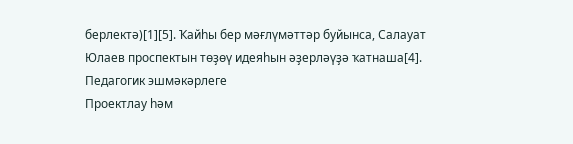берлектә)[1][5]. Ҡайһы бер мәғлүмәттәр буйынса, Салауат Юлаев проспектын төҙөү идеяһын әҙерләүҙә ҡатнаша[4].
Педагогик эшмәкәрлеге
Проектлау һәм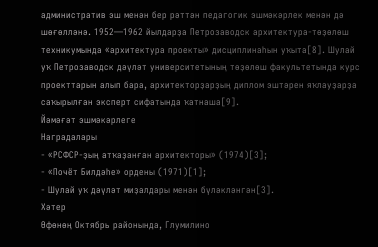административ эш менән бер рәттән педагогик эшмәкәрлек менән дә шөғөлләнә. 1952—1962 йылдарҙа Петрозаводск архитектура-төҙөлөш техникумында «архитектура проекты» дисциплинаһын уҡыта[8]. Шулай уҡ Петрозаводск дәүләт университетының төҙөлөш факультетында курс проекттарын алып бара, архитекторҙарҙың диплом эштәрен яҡлауҙарҙа саҡырылған эксперт сифатында ҡатнаша[9].
Йәмәғәт эшмәкәрлеге
Наградалары
- «РСФСР-ҙың атҡаҙанған архитекторы» (1974)[3];
- «Почёт Билдәһе» ордены (1971)[1];
- Шулай уҡ дәүләт миҙалдары менән бүләкләнгән[3].
Хәтер
Өфөнөң Октябрь районында, Глумилино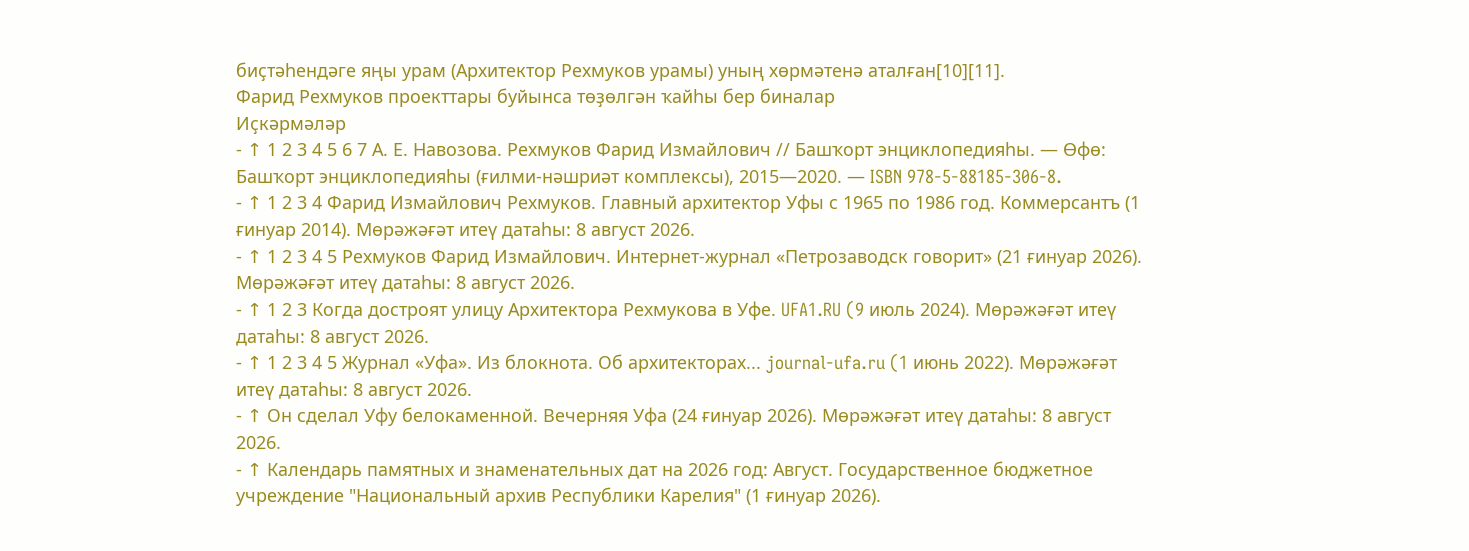биҫтәһендәге яңы урам (Архитектор Рехмуков урамы) уның хөрмәтенә аталған[10][11].
Фарид Рехмуков проекттары буйынса төҙөлгән ҡайһы бер биналар
Иҫкәрмәләр
- ↑ 1 2 3 4 5 6 7 А. Е. Навозова. Рехмуков Фарид Измайлович // Башҡорт энциклопедияһы. — Өфө: Башҡорт энциклопедияһы (ғилми-нәшриәт комплексы), 2015—2020. — ISBN 978-5-88185-306-8.
- ↑ 1 2 3 4 Фарид Измайлович Рехмуков. Главный архитектор Уфы с 1965 по 1986 год. Коммерсантъ (1 ғинуар 2014). Мөрәжәғәт итеү датаһы: 8 август 2026.
- ↑ 1 2 3 4 5 Рехмуков Фарид Измайлович. Интернет-журнал «Петрозаводск говорит» (21 ғинуар 2026). Мөрәжәғәт итеү датаһы: 8 август 2026.
- ↑ 1 2 3 Когда достроят улицу Архитектора Рехмукова в Уфе. UFA1.RU (9 июль 2024). Мөрәжәғәт итеү датаһы: 8 август 2026.
- ↑ 1 2 3 4 5 Журнал «Уфа». Из блокнота. Об архитекторах... journal-ufa.ru (1 июнь 2022). Мөрәжәғәт итеү датаһы: 8 август 2026.
- ↑ Он сделал Уфу белокаменной. Вечерняя Уфа (24 ғинуар 2026). Мөрәжәғәт итеү датаһы: 8 август 2026.
- ↑ Календарь памятных и знаменательных дат на 2026 год: Август. Государственное бюджетное учреждение "Национальный архив Республики Карелия" (1 ғинуар 2026).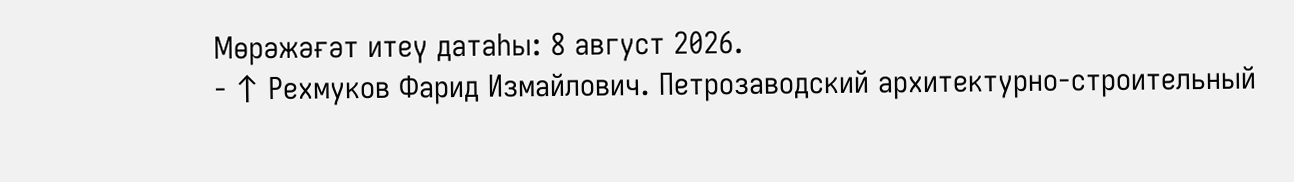Мөрәжәғәт итеү датаһы: 8 август 2026.
- ↑ Рехмуков Фарид Измайлович. Петрозаводский архитектурно-строительный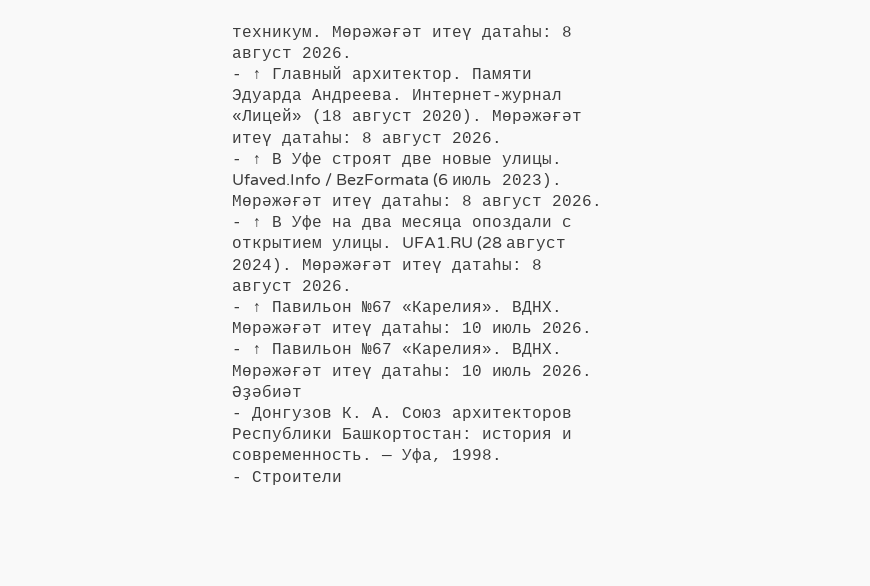техникум. Мөрәжәғәт итеү датаһы: 8 август 2026.
- ↑ Главный архитектор. Памяти Эдуарда Андреева. Интернет-журнал «Лицей» (18 август 2020). Мөрәжәғәт итеү датаһы: 8 август 2026.
- ↑ В Уфе строят две новые улицы. Ufaved.Info / BezFormata (6 июль 2023). Мөрәжәғәт итеү датаһы: 8 август 2026.
- ↑ В Уфе на два месяца опоздали с открытием улицы. UFA1.RU (28 август 2024). Мөрәжәғәт итеү датаһы: 8 август 2026.
- ↑ Павильон №67 «Карелия». ВДНХ. Мөрәжәғәт итеү датаһы: 10 июль 2026.
- ↑ Павильон №67 «Карелия». ВДНХ. Мөрәжәғәт итеү датаһы: 10 июль 2026.
Әҙәбиәт
- Донгузов К. А. Союз архитекторов Республики Башкортостан: история и современность. — Уфа, 1998.
- Строители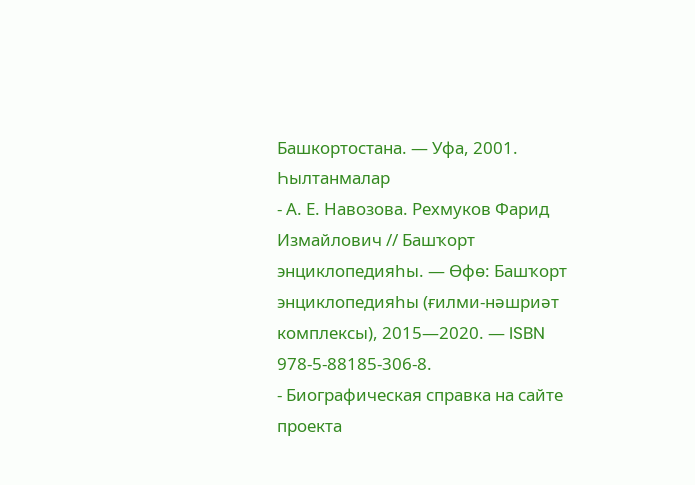Башкортостана. — Уфа, 2001.
Һылтанмалар
- А. Е. Навозова. Рехмуков Фарид Измайлович // Башҡорт энциклопедияһы. — Өфө: Башҡорт энциклопедияһы (ғилми-нәшриәт комплексы), 2015—2020. — ISBN 978-5-88185-306-8.
- Биографическая справка на сайте проекта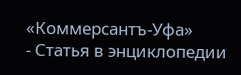«Коммерсантъ-Уфа»
- Статья в энциклопедии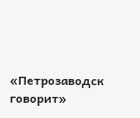«Петрозаводск говорит»